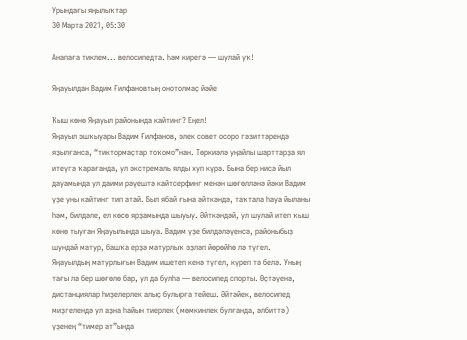Урындағы яңылыҡтар
30 Марта 2021, 05:30

Анапаға тиклем... велосипедта. Һәм кирегә — шулай уҡ!

Яңауылдан Вадим Ғилфановтың онотолмаҫ йәйе

Ҡыш көнө Яңауыл районында кайтинг? Еңел!
Яңауыл эшҡыуары Вадим Ғилфанов, элек совет осоро гәзиттәрендә яҙылғанса, “тиктормаҫтар тоҡомо”нан. Төркиәлә уңайлы шарттарҙа ял итеүгә ҡарағанда, ул экстремаль ялды хуп күрә. Бына бер нисә йыл дауамында ул даими рәүештә кайтсерфинг менән шөғөлләнә йәки Вадим үҙе уны кайтинг тип атай. Был ябай ғына әйткәндә, таҡтала һауа йыланы һәм, билдәле, ел көсө ярҙамында шыуыу. Әйткәндәй, ул шулай итеп ҡыш көнө тыуған Яңауылында шыуа. Вадим үҙе билдәләүенсә, районыбыҙ шундай матур, башҡа ерҙә матурлыҡ эҙләп йөрөйһө лә түгел.
Яңауылдың матурлығын Вадим ишетеп кенә түгел, күреп тә белә. Уның тағы ла бер шөғөлө бар, ул да булһа — велосипед спорты. Өҫтәүенә, дистанциялар һиҙелерлек алыҫ булырға тейеш. Әйтәйек, велосипед миҙгелендә ул аҙна һайын тиерлек (мөмкинлек булғанда, әлбиттә) үҙенең “тимер ат”ында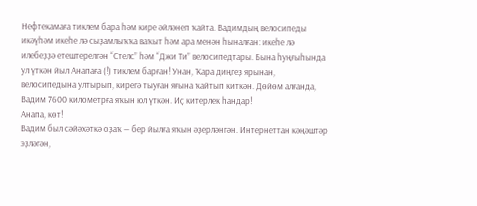Нефтекамаға тиклем бара һәм кире әйләнеп ҡайта. Вадимдың велосипеды икәүһәм икеһе лә сыҙамлыҡҡа ваҡыт һәм ара менән һыналған: икеһе лә илебеҙҙә етештерелгән “Стелс” һәм “Джи Ти” велосипедтары. Бына һуңғыһында ул үткән йыл Анапаға (!) тиклем барған! Унан, Ҡара диңгеҙ ярынан, велосипедына ултырып, кирегә тыуған яғына ҡайтып киткән. Дөйөм алғанда, Вадим 7600 километрға яҡын юл үткән. Иҫ китерлек һандар!
Анапа, көт!
Вадим был сәйәхәткә оҙаҡ — бер йылға яҡын әҙерләнгән. Интернеттан кәңәштәр эҙләгән,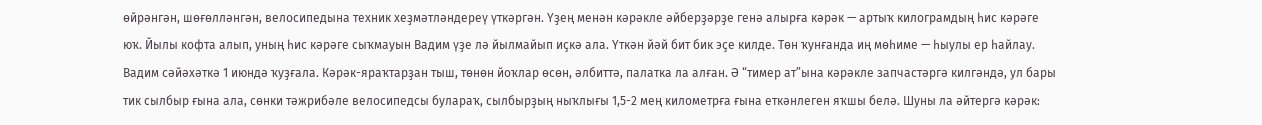өйрәнгән, шөғөлләнгән, велосипедына техник хеҙмәтләндереү үткәргән. Үҙең менән кәрәкле әйберҙәрҙе генә алырға кәрәк — артыҡ килограмдың һис кәрәге юҡ. Йылы кофта алып, уның һис кәрәге сыҡмауын Вадим үҙе лә йылмайып иҫкә ала. Үткән йәй бит бик эҫе килде. Төн ҡунғанда иң мөһиме — һыулы ер һайлау.
Вадим сәйәхәткә 1 июндә ҡуҙғала. Кәрәк-яраҡтарҙан тыш, төнөн йоҡлар өсөн, әлбиттә, палатка ла алған. Ә “тимер ат”ына кәрәкле запчастәргә килгәндә, ул бары тик сылбыр ғына ала, сөнки тәжрибәле велосипедсы булараҡ, сылбырҙың ныҡлығы 1,5-2 мең километрға ғына еткәнлеген яҡшы белә. Шуны ла әйтергә кәрәк: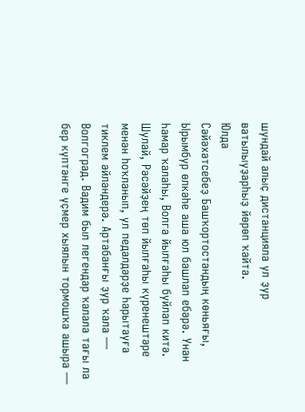шундай алыҫ дистанцияла ул ҙур ватылыуҙарһыҙ йөрөп ҡайта.
Юлда
Сәйәхәтсебеҙ Башҡортостандың көньяғы, Ырымбур өлкәһе аша юл башлап ебәрә. Унан Һамар ҡалаһы, Волга йылғаһы буйлап китә. Шулай, Рәсәйҙең төп йылғаһы күренештәре менән һоҡланып, ул педалдәрҙе Һарытауға тиклем әйләндерә. Артабанғы ҙур ҡала — Волгоград. Вадим был легендар ҡалала тағы ла бер күптәнге үҫмер хыялын тормошҡа ашыра —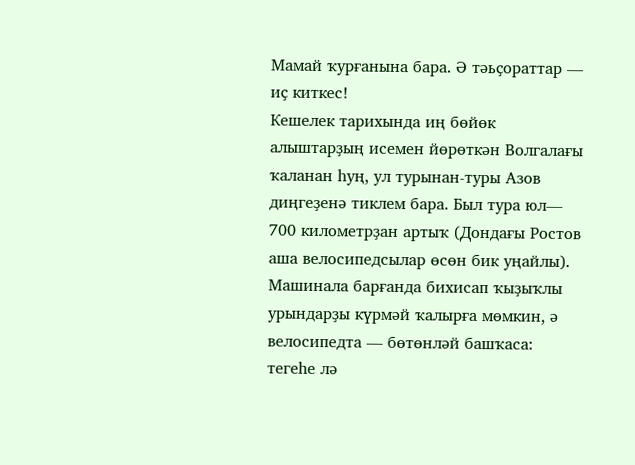Мамай ҡурғанына бара. Ә тәьҫораттар — иҫ киткес!
Кешелек тарихында иң бөйөк алыштарҙың исемен йөрөткән Волгалағы ҡаланан һуң, ул турынан-туры Азов диңгеҙенә тиклем бара. Был тура юл— 700 километрҙан артыҡ (Дондағы Ростов аша велосипедсылар өсөн бик уңайлы). Машинала барғанда бихисап ҡыҙыҡлы урындарҙы күрмәй ҡалырға мөмкин, ә велосипедта — бөтөнләй башҡаса: тегеһе лә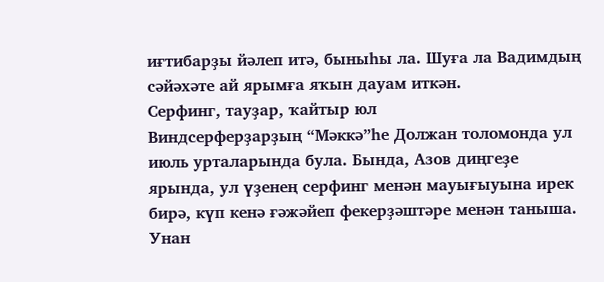иғтибарҙы йәлеп итә, быныһы ла. Шуға ла Вадимдың сәйәхәте ай ярымға яҡын дауам иткән.
Серфинг, тауҙар, ҡайтыр юл
Виндсерферҙарҙың “Мәккә”һе Должан толомонда ул июль урталарында була. Бында, Азов диңгеҙе ярында, ул үҙенең серфинг менән мауығыуына ирек бирә, күп кенә ғәжәйеп фекерҙәштәре менән таныша. Унан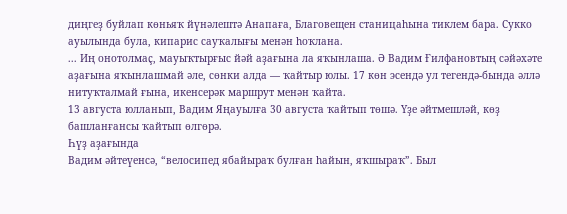диңгеҙ буйлап көньяҡ йүнәлештә Анапаға, Благовещен станицаһына тиклем бара. Сукко ауылында була, кипарис сауҡалығы менән һоҡлана.
... Иң онотолмаҫ, мауыҡтырғыс йәй аҙағына ла яҡынлаша. Ә Вадим Ғилфановтың сәйәхәте аҙағына яҡынлашмай әле, сөнки алда — ҡайтыр юлы. 17 көн эсендә ул тегендә-бында әллә нитуҡталмай ғына, икенсерәк маршрут менән ҡайта.
13 августа юлланып, Вадим Яңауылға 30 августа ҡайтып төшә. Үҙе әйтмешләй, көҙ башланғансы ҡайтып өлгөрә.
Һүҙ аҙағында
Вадим әйтеүенсә, “велосипед ябайыраҡ булған һайын, яҡшыраҡ”. Был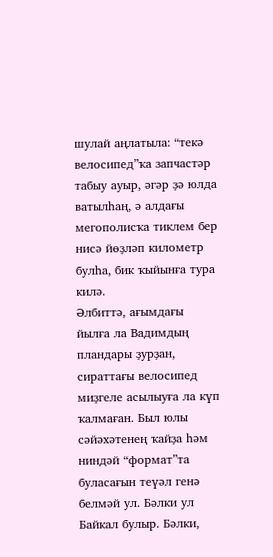шулай аңлатыла: “текә велосипед”ҡа запчастәр табыу ауыр, әгәр ҙә юлда ватылһаң, ә алдағы мегополисҡа тиклем бер нисә йөҙләп километр булһа, бик ҡыйынға тура килә.
Әлбиттә, ағымдағы йылға ла Вадимдың пландары ҙурҙан, сираттағы велосипед миҙгеле асылыуға ла күп ҡалмаған. Был юлы сәйәхәтенең ҡайҙа һәм ниндәй “формат”та буласағын теүәл генә белмәй ул. Бәлки ул Байкал булыр. Бәлки,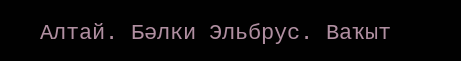Алтай. Бәлки Эльбрус. Ваҡыт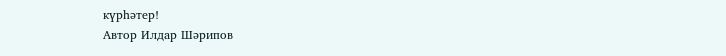күрһәтер!
Автор Илдар Шәрипов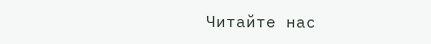Читайте нас